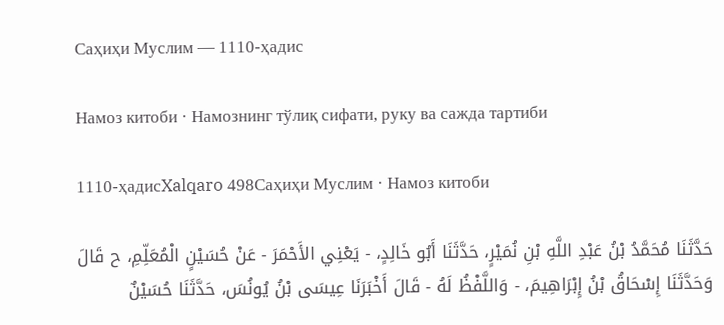Саҳиҳи Муслим — 1110-ҳадис

Намоз китоби · Намознинг тўлиқ сифати, руку ва сажда тартиби

1110-ҳадисXalqaro 498Саҳиҳи Муслим · Намоз китоби

حَدَّثَنَا مُحَمَّدُ بْنُ عَبْدِ اللَّهِ بْنِ نُمَيْرٍ، حَدَّثَنَا أَبُو خَالِدٍ، - يَعْنِي الأَحْمَرَ - عَنْ حُسَيْنٍ الْمُعَلِّمِ، ح قَالَ وَحَدَّثَنَا إِسْحَاقُ بْنُ إِبْرَاهِيمَ، - وَاللَّفْظُ لَهُ - قَالَ أَخْبَرَنَا عِيسَى بْنُ يُونُسَ، حَدَّثَنَا حُسَيْنٌ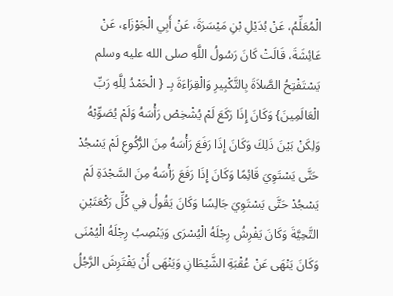الْمُعَلِّمُ، عَنْ بُدَيْلِ بْنِ مَيْسَرَةَ، عَنْ أَبِي الْجَوْزَاءِ، عَنْ عَائِشَةَ، قَالَتْ كَانَ رَسُولُ اللَّهِ صلى الله عليه وسلم يَسْتَفْتِحُ الصَّلاَةَ بِالتَّكْبِيرِ وَالْقِرَاءَةَ بِـ { الْحَمْدُ لِلَّهِ رَبِّ الْعَالَمِينَ} وَكَانَ إِذَا رَكَعَ لَمْ يُشْخِصْ رَأْسَهُ وَلَمْ يُصَوِّبْهُ وَلِكَنْ بَيْنَ ذَلِكَ وَكَانَ إِذَا رَفَعَ رَأْسَهُ مِنَ الرُّكُوعِ لَمْ يَسْجُدْ حَتَّى يَسْتَوِيَ قَائِمًا وَكَانَ إِذَا رَفَعَ رَأْسَهُ مِنَ السَّجْدَةِ لَمْ يَسْجُدْ حَتَّى يَسْتَوِيَ جَالِسًا وَكَانَ يَقُولُ فِي كُلِّ رَكْعَتَيْنِ التَّحِيَّةَ وَكَانَ يَفْرِشُ رِجْلَهُ الْيُسْرَى وَيَنْصِبُ رِجْلَهُ الْيُمْنَى وَكَانَ يَنْهَى عَنْ عُقْبَةِ الشَّيْطَانِ وَيَنْهَى أَنْ يَفْتَرِشَ الرَّجُلُ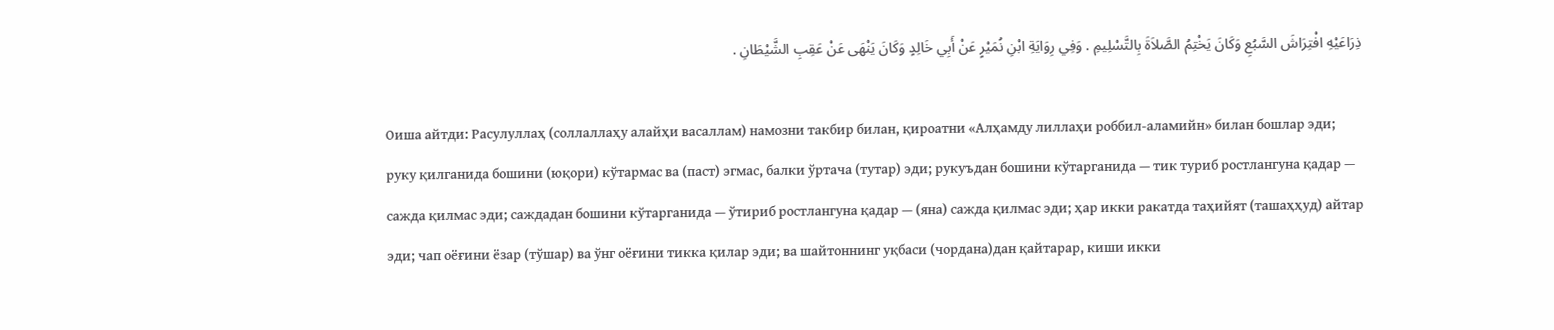ذِرَاعَيْهِ افْتِرَاشَ السَّبُعِ وَكَانَ يَخْتِمُ الصَّلاَةَ بِالتَّسْلِيمِ . وَفِي رِوَايَةِ ابْنِ نُمَيْرٍ عَنْ أَبِي خَالِدٍ وَكَانَ يَنْهَى عَنْ عَقِبِ الشَّيْطَانِ .

Оиша айтди: Расулуллаҳ (соллаллаҳу алайҳи васаллам) намозни такбир билан, қироатни «Алҳамду лиллаҳи роббил-аламийн» билан бошлар эди; руку қилганида бошини (юқори) кўтармас ва (паст) эгмас, балки ўртача (тутар) эди; рукуъдан бошини кўтарганида — тик туриб ростлангуна қадар — сажда қилмас эди; саждадан бошини кўтарганида — ўтириб ростлангуна қадар — (яна) сажда қилмас эди; ҳар икки ракатда таҳийят (ташаҳҳуд) айтар эди; чап оёғини ёзар (тўшар) ва ўнг оёғини тикка қилар эди; ва шайтоннинг уқбаси (чордана)дан қайтарар, киши икки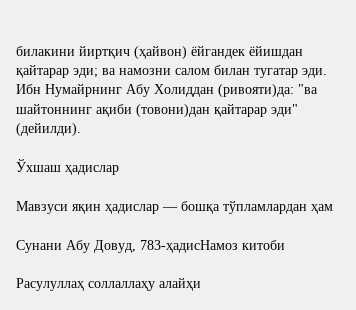билакини йиртқич (ҳайвон) ёйгандек ёйишдан қайтарар эди; ва намозни салом билан тугатар эди. Ибн Нумайрнинг Абу Холиддан (ривояти)да: "ва шайтоннинг ақиби (товони)дан қайтарар эди" (дейилди).

Ўхшаш ҳадислар

Мавзуси яқин ҳадислар — бошқа тўпламлардан ҳам

Сунани Абу Довуд, 783-ҳадисНамоз китоби

Расулуллаҳ соллаллаҳу алайҳи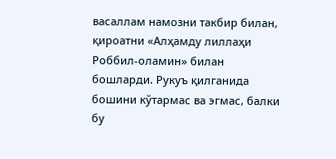васаллам намозни такбир билан, қироатни «Алҳамду лиллаҳи Роббил-оламин» билан бошларди. Рукуъ қилганида бошини кўтармас ва эгмас, балки бу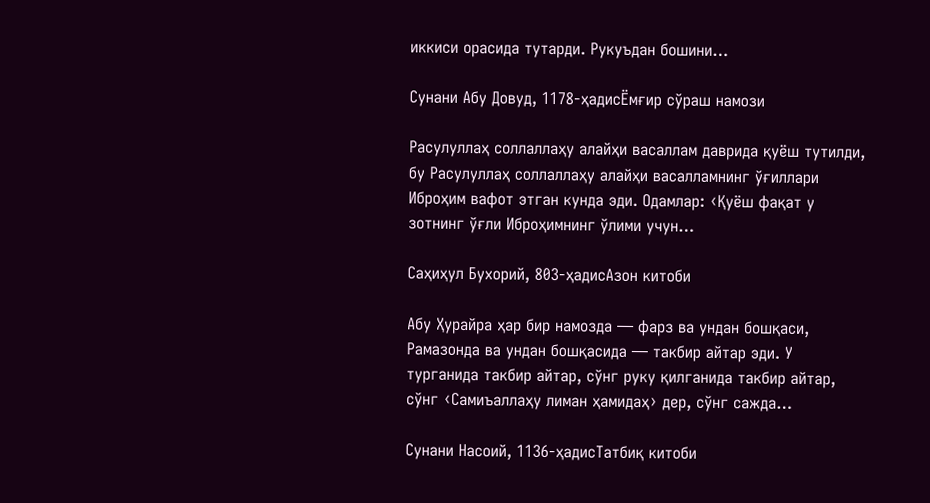иккиси орасида тутарди. Рукуъдан бошини…

Сунани Абу Довуд, 1178-ҳадисЁмғир сўраш намози

Расулуллаҳ соллаллаҳу алайҳи васаллам даврида қуёш тутилди, бу Расулуллаҳ соллаллаҳу алайҳи васалламнинг ўғиллари Иброҳим вафот этган кунда эди. Одамлар: ‹Қуёш фақат у зотнинг ўғли Иброҳимнинг ўлими учун…

Саҳиҳул Бухорий, 803-ҳадисАзон китоби

Абу Ҳурайра ҳар бир намозда — фарз ва ундан бошқаси, Рамазонда ва ундан бошқасида — такбир айтар эди. У турганида такбир айтар, сўнг руку қилганида такбир айтар, сўнг ‹Самиъаллаҳу лиман ҳамидаҳ› дер, сўнг сажда…

Сунани Насоий, 1136-ҳадисТатбиқ китоби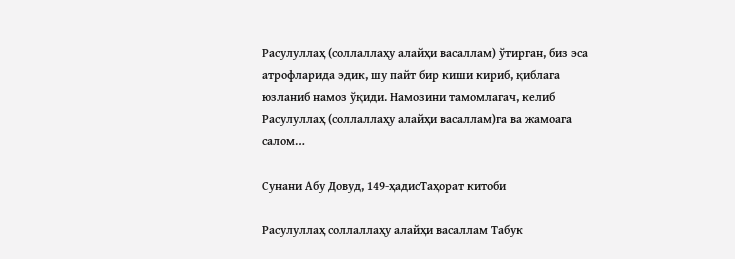Расулуллаҳ (соллаллаҳу алайҳи васаллам) ўтирган, биз эса атрофларида эдик, шу пайт бир киши кириб, қиблага юзланиб намоз ўқиди. Намозини тамомлагач, келиб Расулуллаҳ (соллаллаҳу алайҳи васаллам)га ва жамоага салом…

Сунани Абу Довуд, 149-ҳадисТаҳорат китоби

Расулуллаҳ соллаллаҳу алайҳи васаллам Табук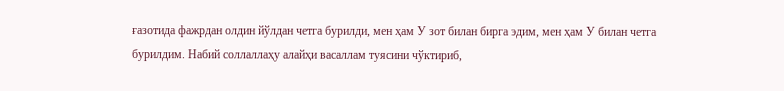ғазотида фажрдан олдин йўлдан четга бурилди, мен ҳам У зот билан бирга эдим, мен ҳам У билан четга бурилдим. Набий соллаллаҳу алайҳи васаллам туясини чўктириб,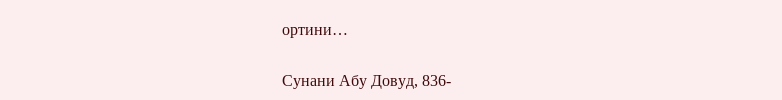ортини…

Сунани Абу Довуд, 836-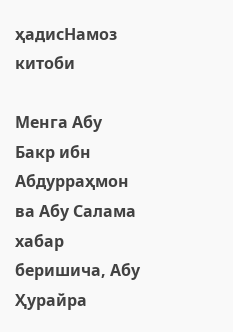ҳадисНамоз китоби

Менга Абу Бакр ибн Абдурраҳмон ва Абу Салама хабар беришича, Абу Ҳурайра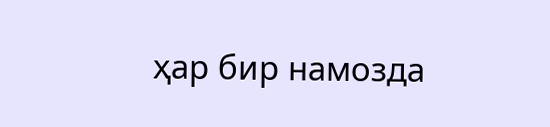ҳар бир намозда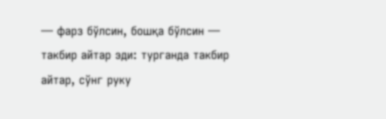— фарз бўлсин, бошқа бўлсин — такбир айтар эди: турганда такбир айтар, сўнг руку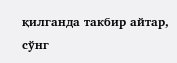қилганда такбир айтар, сўнг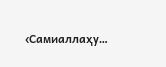‹Самиаллаҳу…